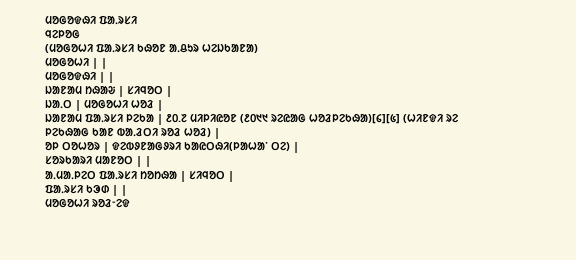ᱢᱚᱜᱚᱫᱷᱤ ᱯᱟᱹᱨᱥᱤ
ᱧᱮᱞᱚᱜ
(ᱢᱚᱜᱚᱦᱤ ᱯᱟᱹᱨᱥᱤ ᱠᱷᱚᱱ ᱟᱹᱪᱩᱨ ᱦᱮᱡᱠᱟᱱᱟ)
ᱢᱚᱜᱚᱦᱤ | |
ᱢᱚᱜᱚᱫᱷᱤ | |
ᱡᱟᱱᱟᱢ ᱴᱷᱟᱶ | ᱥᱤᱧᱚᱛ |
ᱡᱟᱹᱛ | ᱢᱚᱜᱚᱦᱤ ᱦᱚᱲ |
ᱡᱟᱱᱟᱢ ᱯᱟᱹᱨᱥᱤ ᱞᱮᱠᱟ | ᱒᱐.᱗ ᱢᱤᱞᱤᱭᱚᱱ (᱒᱐᱑᱑ ᱨᱮᱭᱟᱜ ᱦᱚᱲᱞᱮᱠᱷᱟ)[᱔][᱕] (ᱦᱤᱱᱫᱤ ᱨᱮ ᱞᱮᱠᱷᱟᱜ ᱠᱟᱱ ᱵᱟᱹᱲᱛᱤ ᱨᱚᱲ ᱦᱚᱲ) |
ᱚᱞ ᱛᱚᱦᱚᱨ | ᱫᱮᱵᱽᱱᱟᱜᱽᱨᱤ ᱠᱟᱭᱛᱷᱤ(ᱞᱟᱦᱟᱸ ᱛᱮ) |
ᱥᱚᱨᱠᱟᱨᱤ ᱢᱟᱱᱚᱛ | |
ᱟᱹᱢᱟᱹᱞᱮᱛ ᱯᱟᱹᱨᱥᱤ ᱴᱚᱴᱷᱟ | ᱥᱤᱧᱚᱛ |
ᱯᱟᱹᱨᱥᱤ ᱠᱳᱰ | |
ᱢᱚᱜᱚᱦᱤ ᱨᱚᱲᱼᱮᱫ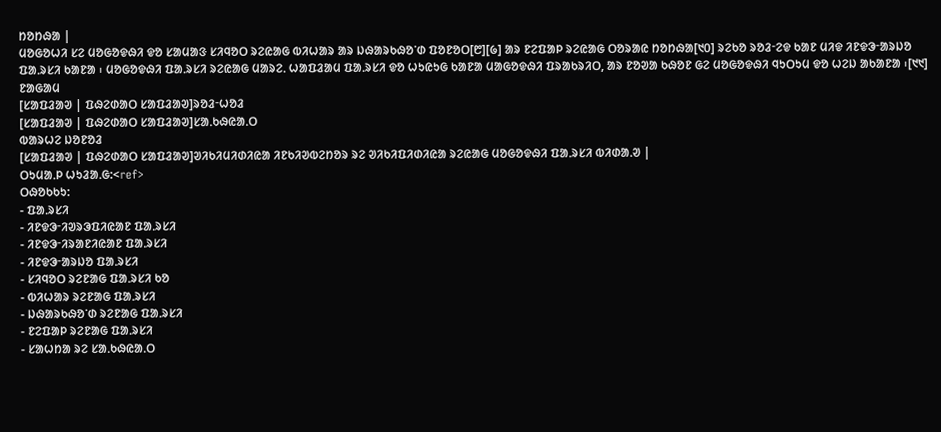ᱴᱚᱴᱷᱟ |
ᱢᱚᱜᱚᱦᱤ ᱥᱮ ᱢᱚᱜᱚᱫᱷᱤ ᱫᱚ ᱥᱟᱢᱟᱝ ᱥᱤᱧᱚᱛ ᱨᱮᱭᱟᱜ ᱵᱤᱦᱟᱨ ᱟᱨ ᱡᱷᱟᱨᱠᱷᱚᱸᱰ ᱯᱚᱱᱚᱛ[᱘][᱙] ᱟᱨ ᱱᱮᱯᱟᱞ ᱨᱮᱭᱟᱜ ᱛᱚᱨᱟᱭ ᱴᱚᱴᱷᱟ[᱑᱐] ᱨᱮᱠᱚ ᱨᱚᱲᱼᱮᱫ ᱠᱟᱱ ᱢᱤᱫ ᱤᱱᱫᱳᱼᱟᱨᱡᱚ ᱯᱟᱹᱨᱥᱤ ᱠᱟᱱᱟ ᱾ ᱢᱚᱜᱚᱫᱷᱤ ᱯᱟᱹᱨᱥᱤ ᱨᱮᱭᱟᱜ ᱢᱟᱨᱮᱹ ᱦᱟᱯᱲᱟᱢ ᱯᱟᱹᱨᱥᱤ ᱫᱚ ᱦᱩᱭᱩᱜ ᱠᱟᱱᱟ ᱢᱟᱜᱚᱫᱷᱤ ᱯᱨᱟᱠᱨᱤᱛ, ᱟᱨ ᱱᱚᱣᱟ ᱠᱷᱚᱱ ᱜᱮ ᱢᱚᱜᱚᱫᱷᱤ ᱧᱩᱛᱩᱢ ᱫᱚ ᱦᱮᱡ ᱟᱠᱟᱱᱟ ᱾[᱑᱑]
ᱱᱟᱜᱟᱢ
[ᱥᱟᱯᱲᱟᱣ | ᱯᱷᱮᱰᱟᱛ ᱥᱟᱯᱲᱟᱣ]ᱨᱚᱲᱼᱦᱚᱲ
[ᱥᱟᱯᱲᱟᱣ | ᱯᱷᱮᱰᱟᱛ ᱥᱟᱯᱲᱟᱣ]ᱥᱟᱹᱠᱷᱭᱟᱹᱛ
ᱵᱟᱨᱦᱮ ᱡᱚᱱᱚᱲ
[ᱥᱟᱯᱲᱟᱣ | ᱯᱷᱮᱰᱟᱛ ᱥᱟᱯᱲᱟᱣ]ᱣᱤᱠᱤᱢᱤᱰᱤᱭᱟ ᱤᱱᱠᱤᱣᱵᱮᱴᱚᱨ ᱨᱮ ᱣᱤᱠᱤᱯᱤᱰᱤᱭᱟ ᱨᱮᱭᱟᱜ ᱢᱚᱜᱚᱫᱷᱤ ᱯᱟᱹᱨᱥᱤ ᱵᱤᱰᱟᱹᱣ |
ᱛᱩᱢᱟᱹᱞ ᱦᱩᱲᱟᱹᱜ:<ref>
ᱛᱷᱚᱠᱠᱩ:
- ᱯᱟᱹᱨᱥᱤ
- ᱤᱱᱫᱳᱼᱤᱣᱨᱳᱯᱤᱭᱟᱱ ᱯᱟᱹᱨᱥᱤ
- ᱤᱱᱫᱳᱼᱤᱨᱟᱱᱤᱭᱟᱱ ᱯᱟᱹᱨᱥᱤ
- ᱤᱱᱫᱳᱼᱟᱨᱡᱚ ᱯᱟᱹᱨᱥᱤ
- ᱥᱤᱧᱚᱛ ᱨᱮᱱᱟᱜ ᱯᱟᱹᱨᱥᱤ ᱠᱚ
- ᱵᱤᱦᱟᱨ ᱨᱮᱱᱟᱜ ᱯᱟᱹᱨᱥᱤ
- ᱡᱷᱟᱨᱠᱷᱚᱸᱰ ᱨᱮᱱᱟᱜ ᱯᱟᱹᱨᱥᱤ
- ᱱᱮᱯᱟᱞ ᱨᱮᱱᱟᱜ ᱯᱟᱹᱨᱥᱤ
- ᱥᱟᱦᱴᱟ ᱨᱮ ᱥᱟᱹᱠᱷᱭᱟᱹᱛ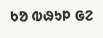ᱠᱚ ᱵᱷᱩᱞ ᱜᱮ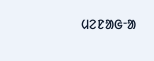ᱢᱮᱱᱟᱜᱼᱟ